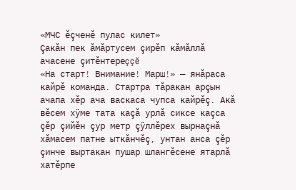«МЧС ĕçченĕ пулас килет»
Çакăн пек ăмăртусем çирĕп кăмăллă ачасене çитĕнтереççĕ
«На старт! Внимание! Марш!» — янăраса кайрĕ команда. Стартра тăракан арçын ачапа хĕр ача васкаса чупса кайрĕç. Акă вĕсем хÿме тата каçă урлă сиксе каçса çĕр çийĕн çур метр çÿллĕрех вырнаçнă хăмасем патне ыткăнчĕç, унтан анса çĕр çинче выртакан пушар шлангĕсене ятарлă хатĕрпе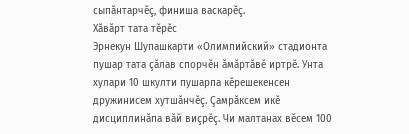сыпăнтарчĕç, финиша васкарĕç.
Хăвăрт тата тĕрĕс
Эрнекун Шупашкарти «Олимпийский» стадионта пушар тата çăлав спорчĕн ăмăртăвĕ иртрĕ. Унта хулари 10 шкулти пушарпа кĕрешекенсен дружинисем хутшăнчĕç. Çамрăксем икĕ дисциплинăпа вăй виçрĕç. Чи малтанах вĕсем 100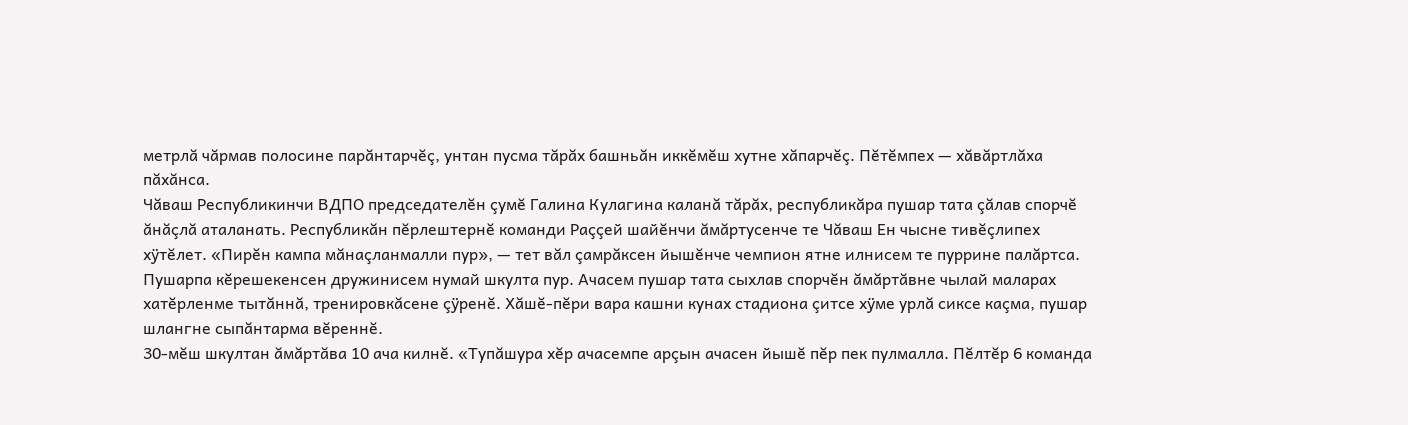метрлă чăрмав полосине парăнтарчĕç, унтан пусма тăрăх башньăн иккĕмĕш хутне хăпарчĕç. Пĕтĕмпех — хăвăртлăха пăхăнса.
Чăваш Республикинчи ВДПО председателĕн çумĕ Галина Кулагина каланă тăрăх, республикăра пушар тата çăлав спорчĕ ăнăçлă аталанать. Республикăн пĕрлештернĕ команди Раççей шайĕнчи ăмăртусенче те Чăваш Ен чысне тивĕçлипех хÿтĕлет. «Пирĕн кампа мăнаçланмалли пур», — тет вăл çамрăксен йышĕнче чемпион ятне илнисем те пуррине палăртса.
Пушарпа кĕрешекенсен дружинисем нумай шкулта пур. Ачасем пушар тата сыхлав спорчĕн ăмăртăвне чылай маларах хатĕрленме тытăннă, тренировкăсене çÿренĕ. Хăшĕ-пĕри вара кашни кунах стадиона çитсе хÿме урлă сиксе каçма, пушар шлангне сыпăнтарма вĕреннĕ.
30-мĕш шкултан ăмăртăва 10 ача килнĕ. «Тупăшура хĕр ачасемпе арçын ачасен йышĕ пĕр пек пулмалла. Пĕлтĕр 6 команда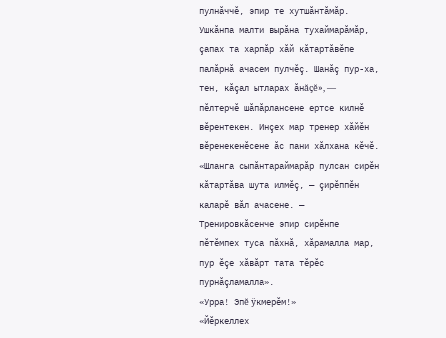пулнăччĕ, эпир те хутшăнтăмăр. Ушкăнпа малти вырăна тухаймарăмăр, çапах та харпăр хăй кăтартăвĕпе палăрнă ачасем пулчĕç. Шанăç пур-ха, тен, кăçал ытларах ăнăçĕ», — пĕлтерчĕ шăпăрлансене ертсе килнĕ вĕрентекен. Инçех мар тренер хăйĕн вĕренекенĕсене ăс пани хăлхана кĕчĕ. «Шланга сыпăнтараймарăр пулсан сирĕн кăтартăва шута илмĕç, — çирĕппĕн каларĕ вăл ачасене. — Тренировкăсенче эпир сирĕнпе пĕтĕмпех туса пăхнă, хăрамалла мар, пур ĕçе хăвăрт тата тĕрĕс пурнăçламалла».
«Урра! Эпĕ ÿкмерĕм!»
«Йĕркеллех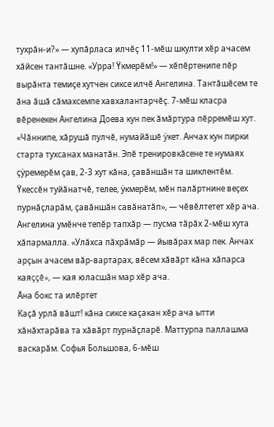тухрăн-и?» — хупăрласа илчĕç 11-мĕш шкулти хĕр ачасем хăйсен тантăшне. «Урра! Ÿкмерĕм!» — хĕпĕртенипе пĕр вырăнта темиçе хутчен сиксе илчĕ Ангелина. Тантăшĕсем те ăна ăшă сăмахсемпе хавхалантарчĕç. 7-мĕш класра вĕренекен Ангелина Доева кун пек ăмăртура пĕрремĕш хут. «Чăннипе, хăрушă пулчĕ, нумайăшĕ ÿкет. Анчах кун пирки старта тухсанах манатăн. Эпĕ тренировкăсене те нумаях çÿремерĕм çав, 2-3 хут кăна, çавăншăн та шиклентĕм. Ÿкессĕн туйăнатчĕ, телее, ÿкмерĕм, мĕн палăртнине веçех пурнăçларăм, çавăншăн савăнатăп», — чĕвĕлтетет хĕр ача. Ангелина умĕнче тепĕр тапхăр — пусма тăрăх 2-мĕш хута хăпармалла. «Улăхса пăхрăмăр — йывăрах мар пек. Анчах арçын ачасем вăр-вартарах, вĕсем хăвăрт кăна хăпарса каяççĕ», — кая юласшăн мар хĕр ача.
Ăна бокс та илĕртет
Каçă урлă вăшт! кăна сиксе каçакан хĕр ача ытти хăнăхтарăва та хăвăрт пурнăçларĕ. Маттурпа паллашма васкарăм. Софья Большова, 6-мĕш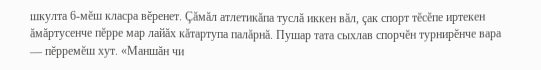шкулта 6-мĕш класра вĕренет. Çăмăл атлетикăпа туслă иккен вăл, çак спорт тĕсĕпе иртекен ăмăртусенче пĕрре мар лайăх кăтартупа палăрнă. Пушар тата сыхлав спорчĕн турнирĕнче вара — пĕрремĕш хут. «Маншăн чи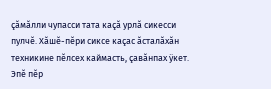çăмăлли чупасси тата каçă урлă сикесси пулчĕ. Хăшĕ-пĕри сиксе каçас ăсталăхăн техникине пĕлсех каймасть, çавăнпах ÿкет. Эпĕ пĕр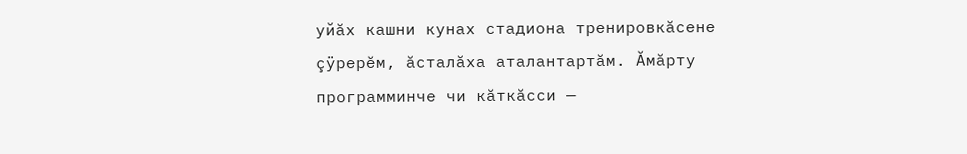уйăх кашни кунах стадиона тренировкăсене çÿрерĕм, ăсталăха аталантартăм. Ăмăрту программинче чи кăткăсси —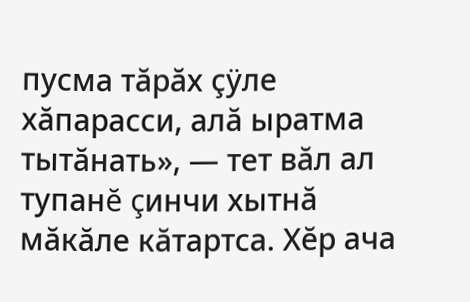пусма тăрăх çÿле хăпарасси, алă ыратма тытăнать», — тет вăл ал тупанĕ çинчи хытнă мăкăле кăтартса. Хĕр ача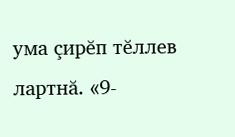ума çирĕп тĕллев лартнă. «9-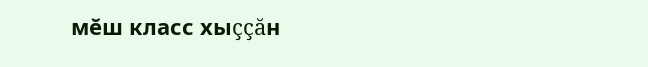мĕш класс хыççăн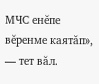МЧС енĕпе вĕренме каятăп», — тет вăл.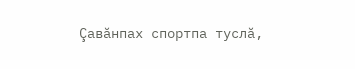Çавăнпах спортпа туслă,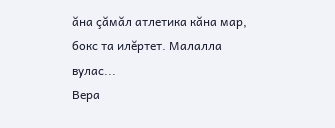ăна çăмăл атлетика кăна мар, бокс та илĕртет. Малалла вулас...
Вера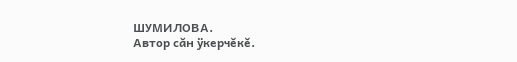ШУМИЛОВА.
Автор сăн ÿкерчĕкĕ.